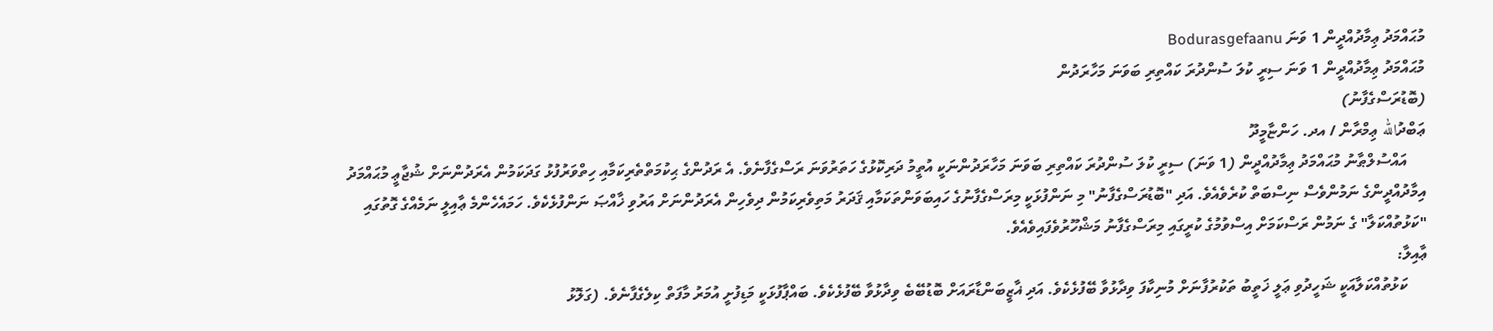މުޙައްމަދު ޢިމާދުއްދީން 1 ވަނަ Bodurasgefaanu
މުޙައްމަދު ޢިމާދުއްދީން 1 ވަނަ ސިރީ ކުލަ ސުންދުރަ ކައްތިރި ބަވަނަ މަހާރަދުން
(ބޮޑުރަސްގެފާނު)
ޢަބްދުالله ޢިމްރާން / އދ. ހަންޏާމީދޫ
     އައްސުލްޠާނު މުޙައްމަދު ޢިމާދުއްދީން (1 ވަނަ) ސިރީ ކުލަ ސުންދުރަ ކައްތިރި ބަވަނަ މަހާރަދުންނަކީ އުތީމު ދަރިކޮޅުގެ ހަތަރުވަނަ ރަސްގެފާނެވެ. އެ ރަދުންގެ ޙިކުމަތްތެރިކަމާއި ހިތްވަރުފުޅު ގަދަކަމުން އެރަދުންނަށް ޝުޖާޢީ މުޙައްމަދު އިމާދުއްދީންގެ ނަމުންވެސް ނިސްބަތް ކުރެވެއެވެ. އަދި "ބޮޑުރަސްގެފާނު" މި ނަންފުޅަކީ މިރަސްގެފާނުގެ ހައިބަވަންތަކަމާއި ޤަދަރު މަތިވެރިކަމުން ދިވެހިން އެރަދުންނަށް އަރުވި ޚާއްޞަ ނަންފުޅެކެވެ. ހަމައެހެންމެ ޢާއިލީ ނަމެއްގެ ގޮތުގައި "ކަޅުތުއްކަލާ" ގެ ނަމުން ރަސްކަމަށް އިސްވުމުގެ ކުރީގައި މިރަސްގެފާނު މަޝްހޫރުވެފައިވެއެވެ.
ޢާއިލާ:
     ކަޅުތުއްކަލާއަކީ ޝަހީދުވި ޢަލީ ޚަތީބު ތަކުރުފާނަށް މުނިކާފަ ވިދާޅުވާ ބޭފުޅެކެވެ. އަދި ޣާޒީބަންޑާރައަށް ބޮޑުބޭބެ ވިދާޅުވާ ބޭފުޅެކެވެ. ބައްޕާފުޅަކީ މަޑިފުށީ އުމަރު މާފަތް ކިލެގެފާނެވެ. (ގަލޮޅު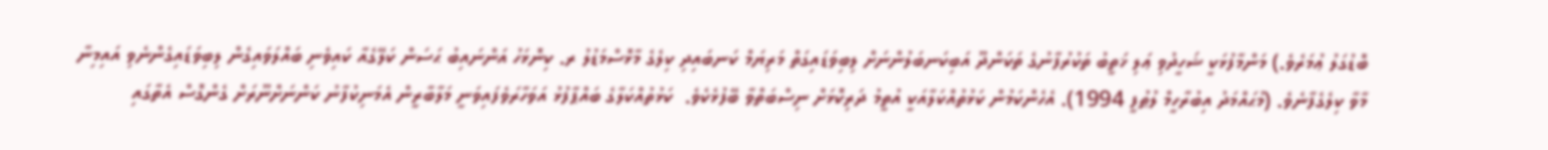ބޮޑުގަލު ޢުމަރެވެ.) މަންމާފުޅަކީ ޝަހީދުވި ޢަލި ޚަތީބު ތަކުރުފާނުގެ ތަކަންދޫ އަބިކަނބަލުންނަށް ލިބިވަޑައިގަތް މަރިޔަމް ކަނބައިދި ކިލެގެ މާޅޮސްމަޑުލު ރ. ކިނޮޅަހު އަންނައިބު ޙަސަން ކަލޭގެއާ ކައިވެނި ބައްލަވައިގެން ލިބިވަޑައިގެންނެވި އައިމިނާ މާވާ ކިލެގެފާނެވެ. (މުޙައްމަދު އިބުރާހީމް ލުޠުފީ 1994). އެހެންކަމުން ކަޅުތުއްކަލާއަކީ އުތީމު ދަރިކޮޅަށް ނިސްބަތްވާ ބޭފުޅެކެވެ.  ކަޅުތުއްކަލާގެ ބައްޕާފުޅު އަވަހާރަވެފައިވަނީ މަލާބާރީން އެމަނިކުފާނު ކަންނަށްނޫރަށް ގެންގޮސް އެތާގައި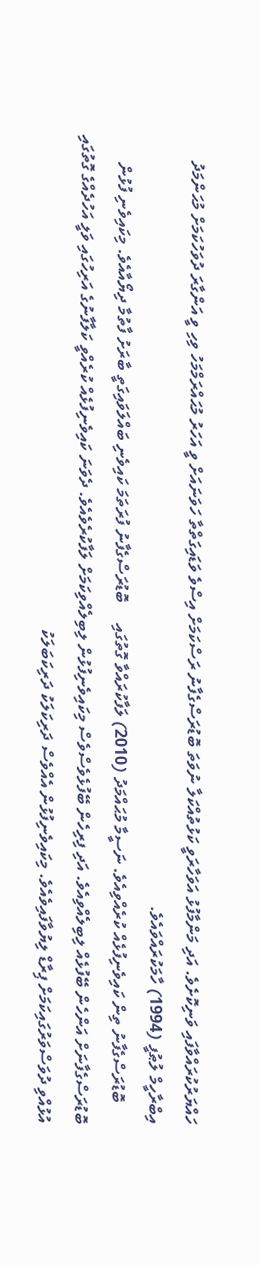ހައްޔަރުކުރައްވާފައި ވަނިކޮށެވެ. އަދި މަންމާފުޅު އަވަހާރަވީ ކަޅުތުއްކަލާ ނުވަތަ ބޮޑުރަސްގެފާނު ރަސްކަމަށް އިސްވެ ވަޑައިގަތްތާ ހަވަނައަށް ވީ އަހަރު މުޙައްރަމްމަހު ވިހި ވީ އަންގާރަ ދުވަހުކަމަށް މުޙަންމަދު އިބްރާހީމް ލުޠުފީ (1994) ހާމަކުރައްވައެވެ.
     ބޮޑުރަސްގެފާނު ތިން ކައިވެނިފުޅެއް ކުރެއްވިއެވެ. ނަސީމާ މުޙައްމަދު (2010) ލަފާކުރައްވާ ގޮތުގައި     ބޮޑުރަސްގެފާނު ފުރަތަމަ ކައިވެނި ބައްލަވައިގަތީ ބާރަށު ފާތުމާ ދިޔޯއާއެވެ. މިކައިވެނި ފުޅުން ބޮޑުރަސްގެފާނަށް އަންހެން ބޭފުޅެއް ލިބިލެއްވިއެވެ. އަދި ފިރިހެން ބޭފުޅެވެސްވެސް މިކައިވެނިފުޅުން ލިބިލެއްވިކަމަށް ލަފާކުރެވެއެވެ. ދެވަނަ ކައިވެނިފުޅެއް ކުރެއްވީ ކަލާފާނުގެ އަރިހުގައި ވަލީ އަހުދެއްގެ ގޮތުގައި އުޅުއްވި ދުވަސްވަރުގައިކަމަށް ޕިރާޑް ލިޔުވާފައިވެއެވެ. މިކައިވެނިފުޅުން އެއްވެސް ދަރިކަލަކު ދަރިކަބަލަކު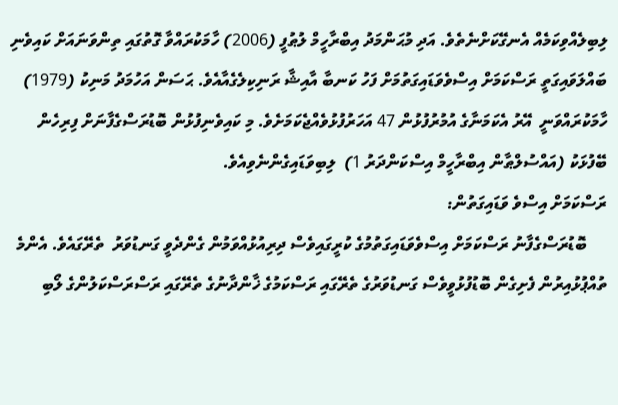ލިބިލެއްވިކަމެއް އެނގޭކަށްނެތެވެ. އަދި މުޙަންމަދު އިބްރާހީމް ލުޠުފީ (2006) ހާމަކުރައްވާ ގޮތުގައި ތިންވަނައަށް ކައިވެނި ބައްލަވައިގަތީ ރަސްކަމަށް އިސްވެވަޑައިގަތުމަށް ފަހު ކަނބާ އާއިޝާ ރަނިކިލެގެއާއެވެ. ޙަސަން އަހުމަދު މަނިކު (1979) ހާމަކުރައްވަނީ  އޭރު އެކަމަނާގެ އުމުރުފުޅުން 47 އަހަރުފުޅުވެއްޖެކަމަށެވެ. މި ކައިވެނިފުޅުން ބޮޑުރަސްގެފާނަށް ފިރިހެން ބޭފުޅަކު (އައްސުލްޠާން އިބްރާހީމް އިސްކަންދަރު 1)  ލިބިވަޑައިގެންނެވިއެވެ.
ރަސްކަމަށް އިސްވެ ވަޑައިގަތުން:
     ބޮޑުރަސްގެފާނު ރަސްކަމަށް އިސްވެވަޑައިގަތުމުގެ ކުރީގައިވެސް ދިރިއުޅުއްވަމުން ގެންދެވީ ގަނޑުވަރު  ތެރޭގައެވެ. އެންމެ ތުއްޕުޅުއިރުން ފެށިގެން ބޮޑުފުޅުވީވެސް ގަނޑުވަރުގެ ތެރޭގައި ރަސްކަމުގެ ޚާންދާނުގެ ތެރޭގައި ރަސްރަސްކަލުންގެ ލޯބި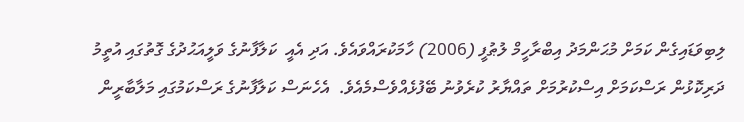ލިބިވަޑައިގެން ކަމަށް މުޙަންމަދު އިބްރާހީމް ލުޠުފީ (2006) ހާމަކުރައްވައެވެ. އަދި އެއީ  ކަލާފާނުގެ ވަލީއަޙުދުގެ ގޮތުގައި އުތީމު ދަރިކޮޅުން ރަސްކަމަށް އިސްކުރުމަށް ތައްޔާރު ކުރެވުނު ބޭފުޅެއްވެސްމެއެވެ.  އެހެނަސް ކަލާފާނުގެ ރަސްކަމުގައި މަލާބާރީން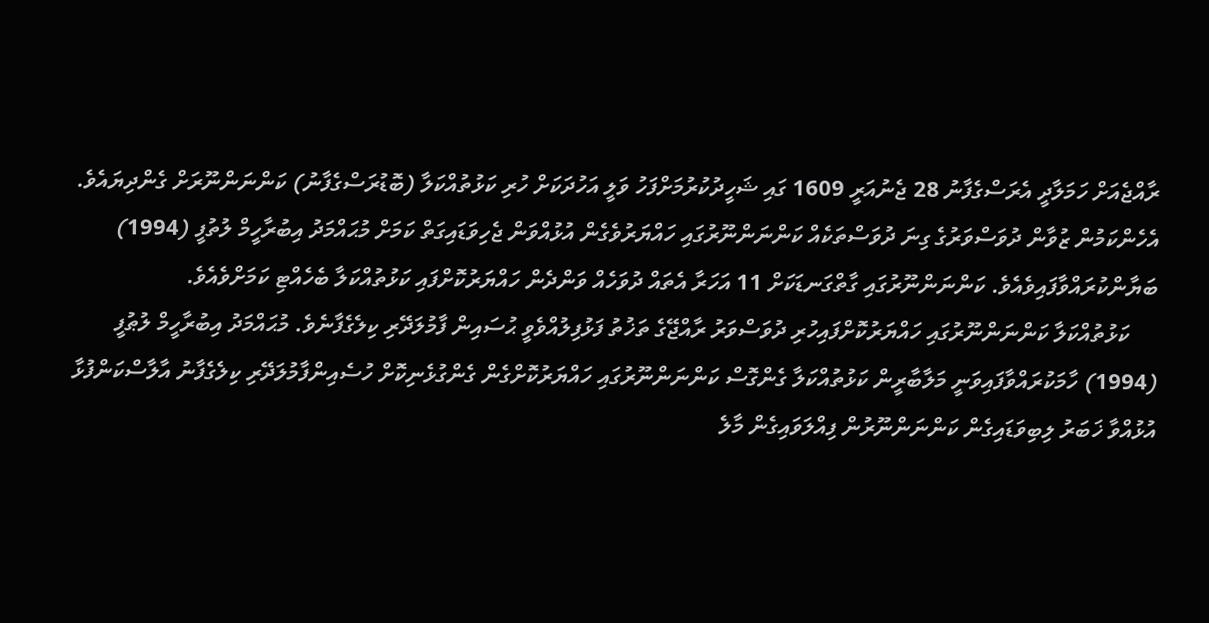ރާއްޖެއަށް ހަމަލާދީ އެރަސްގެފާނު 28 ޖެނުއަރީ 1609 ގައި ޝަހީދުކުރުމަށްފަހު ވަލީ އަހުދަކަށް ހުރި ކަޅުތުއްކަލާ (ބޮޑުރަސްގެފާނު) ކަންނަންނޫރަށް ގެންދިޔައެވެ. އެހެންކަމުން ޒުވާން ދުވަސްވަރުގެ ގިނަ ދުވަސްތަކެއް ކަންނަންނޫރުގައި ހައްޔަރުވެގެން އުޅުއްވަން ޖެހިވަޑައިގަތް ކަމަށް މުޙައްމަދު އިބުރާހީމް ލުތުފީ (1994) ބަޔާންކުރައްވާފައިވެއެވެ. ކަންނަންނޫރުގައި ގާތްގަނޑަކަށް 11 އަހަރާ އެތައް ދުވަހެއް ވަންދެން ހައްޔަރުކޮށްފައި ކަޅުތުއްކަލާ ބެހެއްޓި ކަމަށްވެއެވެ.
     ކަޅުތުއްކަލާ ކަންނަންނޫރުގައި ހައްޔަރުކޮށްފައިހުރި ދުވަސްވަރު ރާއްޖޭގެ ތަޚުތު ފަޅުފިލުއްވެވީ ޙުސައިން ފާމުލަދޭރި ކިލެގެފާނެވެ. މުޙައްމަދު އިބުރާހީމް ލުޠުފީ (1994) ހާމަކުރައްވާފައިވަނީ މަލާބާރީން ކަޅުތުއްކަލާ ގެންގޮސް ކަންނަންނޫރުގައި ހައްޔަރުކޮށްގެން ގެންގުޅެނިކޮށް ހުސެއިންފާމުލަދޭރި ކިލެގެފާނު އާލާސްކަންފުޅާ އުޅުއްވާ ޚަބަރު ލިބިވަޑައިގެން ކަންނަންނޫރުން ފިއްލަވައިގެން މާލެ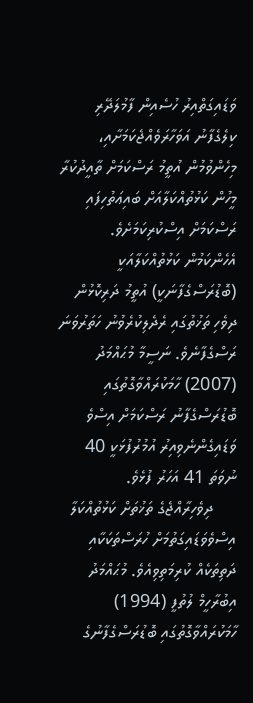ވަޑައިގަތްއިރު ހުސެއިން ފާމުލަދޭރި ކިލެގެފާނު އަވަހާރަވެއްޖެކަމަށާއި، މިހެންވުމުން އުތީމު ރަސްކަމަށް ތާއީދުކުރާ މީހުން ކަޅުތުއްކަލާއަށް ބައިޢަތުހިފައި ރަސްކަމަށް އިސްކުރިކަމަށެވެ. އެހެންކަމުން ކަޅުތުއްކަލާއަކީ (ބޮޑުރަސްގެފާނަކީ) އުތީމު ދަރިކޮޅުން ދިވެހި ތަޚުތުގައި ރެދެލިކުރެވުނު ހަތަރުވަނަ ރަސްގެފާނެވެ. ނަސީމާ މުޙައްމަދު (2007) ހާމަކުރައްވާގޮތުގައި ބޮޑުރަސްގެފާނު ރަސްކަމަށް އިސްވެ ވަޑައިގެންނެވިއިރު އުމުރުފުޅަކީ 40 ނުވަތަ 41 އަހަރު ފުޅެވެ.
     ދިވެހިރާއްޖެގެ ތަޚުތަށް ކަޅުތުއްކަލާ އިސްވެވަޑައިގަތުމަށް ހުރަސްތަކަކާއި ދަތިތަކެއް ކުރިމަތިވިއެވެ. މުޙައްމަދު އިބުރާހީމް ލުތުފީ (1994) ހާމަކުރައްވާގޮތުގައި ބޮޑުރަސްގެފާނުގެ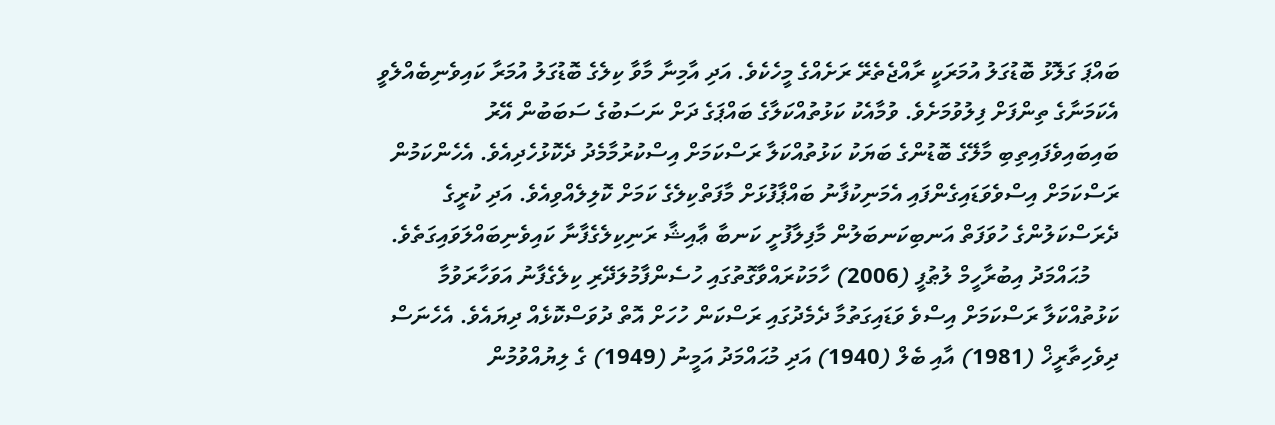ބައްޕަ ގަލޮޅު ބޮޑުގަލު އުމަރަކީ ރާއްޖެތެރޭ ރަށެއްގެ މީހެކެވެ. އަދި އާމިނާ މާވާ ކިލެގެ ބޮޑުގަލު އުމަރާ ކައިވެނިބެއްލެވީ އެކަމަނާގެ ތިންފަށް ފިލުވުމަށެވެ. ވުމާއެކު ކަޅުތުއްކަލާގެ ބައްޕަގެ ދަށް ނަސަބުގެ ސަބަބުން އޭރު ބައިބައިވެފައިތިބި މާލޭގެ ބޮޑުންގެ ބަޔަކު ކަޅުތުއްކަލާ ރަސްކަމަށް އިސްކުރުމާމެދު ދެކޮޅުހެދިއެވެ. އެހެންކަމުން ރަސްކަމަށް އިސްވެވަޑައިގެންފައި އެމަނިކުފާނު ބައްޕާފުޅަށް މާފަތްކިލެގެ ކަމަށް ކޮލިލެއްވިއެވެ. އަދި ކުރީގެ ދެރަސްކަލުންގެ ހުވަފަތް އަނބިކަނބަލުން މާފިލާފުށީ ކަނބާ ޢާއިޝާ ރަނިކިލެގެފާނާ ކައިވެނިބައްލަވައިގަތެވެ.
     މުޙައްމަދު އިބުރާހީމް ލުޠުފީ (2006) ހާމަކުރައްވާގޮތުގައި ހުސެންފާމުލަދޭރި ކިލެގެފާނު އަވަހާރަވުމާ ކަޅުތުއްކަލާ ރަސްކަމަށް އިސްވެ ވަޑައިގަތުމާ ދެމެދުގައި ރަސްކަން ހުހަށް އޮތް ދުވަސްކޮޅެއް ދިޔައެވެ. އެހެނަސް ދިވެހިތާރީޚް (1981) އާއި ބެލް (1940) އަދި މުޙައްމަދު އަމީނު (1949) ގެ ލިޔުއްވުމުން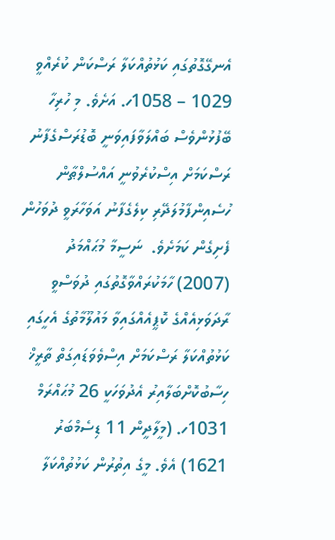އެނގޭގޮތުގައި ކަޅުތުއްކަލާ ރަސްކަން ކުރެއްވީ 1029 – 1058ހ. އަށެވެ. މި ހުރިހާ ބޭފުޅުންވެސް ބައްލަވާފައިވަނީ ބޮޑުރަސްގެފާނު ރަސްކަމަށް އިސްކުރެވުނީ އައްސުލްޠާން ހުސެއިންފާމުލަދޭރި ކިލެގެފާނު އަވަހާރަވީ ދުވަހުން ފެށިގެން ކަމަށެވެ.  ނަސީމާ މުޙައްމަދު (2007) ހާމަކުރައްވާގޮތުގައި ދުވަސްވީ ރާދަވަޅިއެއްގެ ކޮޕީއެއްގައިވާ މައުލޫމާތުގެ އެހީގައި ކަޅުތުއްކަލާ ރަސްކަމަށް އިސްވެވަޑައިގަތް ތާރީޚް ހިސާބުކޮށްބަލާއިރު އެދުވަހަކީ 26 މުޙައްރަމް 1031ހ. (މީލާދީން 11 ޑިސެމްބަރު 1621) އެވެ. މީގެ އިތުރުން ކަޅުތުއްކަލާ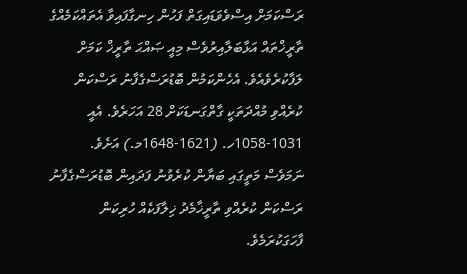ރަސްކަމަށް އިސްވެވަޑައިގަތް ފަހުން ހިނގާފައިވާ އެތައްކަމެއްގެ ތާރީޚްތައް އަޅާބަލާއިރުވެސް މިއީ ޞައްޙަ ތާރީޚް ކަމަށް ލަފާކުރެވެއެވެ. އެހެންކަމުން ބޮޑުރަސްގެފާނު ރަސްކަން ކުރެއްވި މުއްދަތަކީ ގާތްގަނޑަކަށް 28 އަހަރެވެ. އެއީ 1031-1058ހ. (1621-1648މ.) އަށެވެ. ނަމަވެސް މަތީގައި ބަޔާން ކުރެވުނު ފަދައިން ބޮޑުރަސްގެފާނު ރަސްކަން ކުރެއްވި ތާރީޚާމެދު ޚިލާފަކެއް ހުރިކަން ފާހަގަކުރަމެވެ.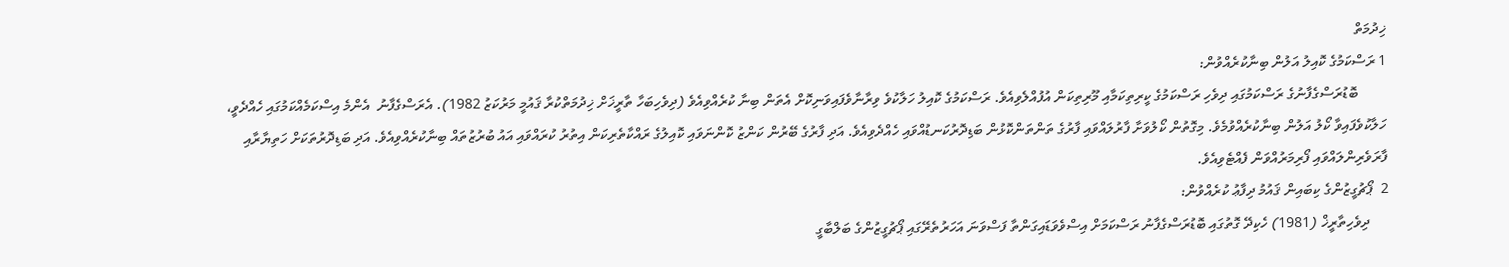ޚިދުމަތް
1 ރަސްކަމުގެ ކޮއިލު އަލުން ބިނާކުރެއްވުން:
        ބޮޑުރަސްގެފާނުގެ ރަސްކަމުގައި ދިވެހި ރަސްކަމުގެ ކީރިތިކަމާއި މޫރިތިކަން އުފުއްލެވިއެވެ. ރަސްކަމުގެ ކޮއިލު ހަލާކުވެ ވިރާނާވެފައިވަނިކޮށް އެތަން ބިނާ ކުރެއްވިއެވެ (ދިވެހިބަހާ ތާރީޚަށް ޚިދުމަތްކުރާ ޤައުމީ މަރުކަޒު 1982). އެރަސްގެފާނު  އެންމެ އިސްކަމެއްކަމުގައި ހެއްދެވީ، ހަލާކުވެފައިވާ ކޯލު އަލުން ބިނާކުރެއްވުމެވެ. މިގޮތުން ކޯލުވަށާ ފާރުލައްވައި ފާރުގެ ތަންތަންކޮޅުން ބަޑިދޮރުކަނޑުއްވައި ހެއްދެވިއެވެ. އަދި ފާރުގެ ބޭރުން ކަންޒު ކޮންނަވައި ކޮއިލުގެ ރައްކާތެރިކަން އިތުރު ކުރައްވައި އައު ބުރުޒުތައް ބިނާކުރެއްވިއެވެ. އަދި ބަޑިދޮރުތަކަށް ހަތިޔާރާއި ފާރަވެރިންލައްވައި ފޯރިމަރުއްވަން ފެއްޓެވިއެވެ.
2  ޕޯޗުގީޒުންގެ ކިބައިން ޤައުމު ދިފާޢު ކުރެއްވުން:
     ދިވެހިތާރީޚް (1981) ހެކިދޭ ގޮތުގައި ބޮޑުރަސްގެފާނު ރަސްކަމަށް އިސްވެވަޑައިގަންތާ ފަސްވަނަ އަހަރުތެރޭގައި ޕޯޗުގީޒުންގެ ބަލްބާގީ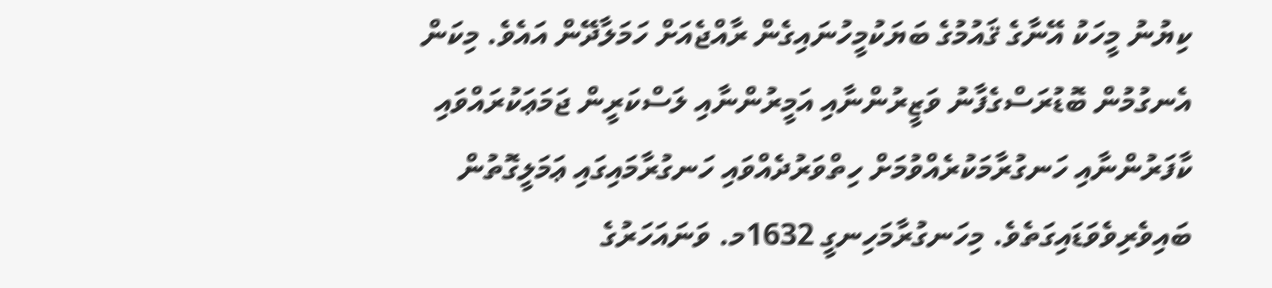ކިޔުނު މީހަކު އޭނާގެ ޤައުމުގެ ބަޔަކުމީހުނައިގެން ރާއްޖެއަށް ހަމަލާދޭން އައެވެ. މިކަން އެނގުމުން ބޮޑުރަސްގެފާނު ވަޒީރުންނާއި އަމީރުންނާއި ލަސްކަރީން ޖަމަޢަކުރައްވައި ކާފަރުންނާއި ހަނގުރާމަކުރެއްވުމަށް ހިތްވަރުދެއްވައި ހަނގުރާމައިގައި ޢަމަލީގޮތުން ބައިވެރިވެވަޑައިގަތެވެ. މިހަނގުރާމަހިނގީ 1632މ. ވަނައަހަރުގެ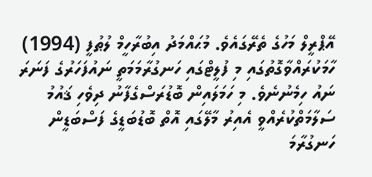އޭޕްރީލް މަހުގެ ތެރޭގައެވެ. މުޙައްމަދު އިބުރާހީމް ލުޠުފީ (1994) ހާމަކުރައްވާގޮތުގައި މި ފުލީޓްގައި ހަނގުރާމަމަތީ ނައުފަހަރުގެ ފަނަރަ ނައު ހިމެނުނެވެ. މި ހަމަލައިން ބޮޑުރަސްގެފާނު ދިވެހި ޤައުމު ސަލާމަތްކުރެއްވީ އެއިރު މާލޭގައި އޮތް ބޮޑުބަޑީގެ ފަސްބަޑީން ހަނގުރާމަ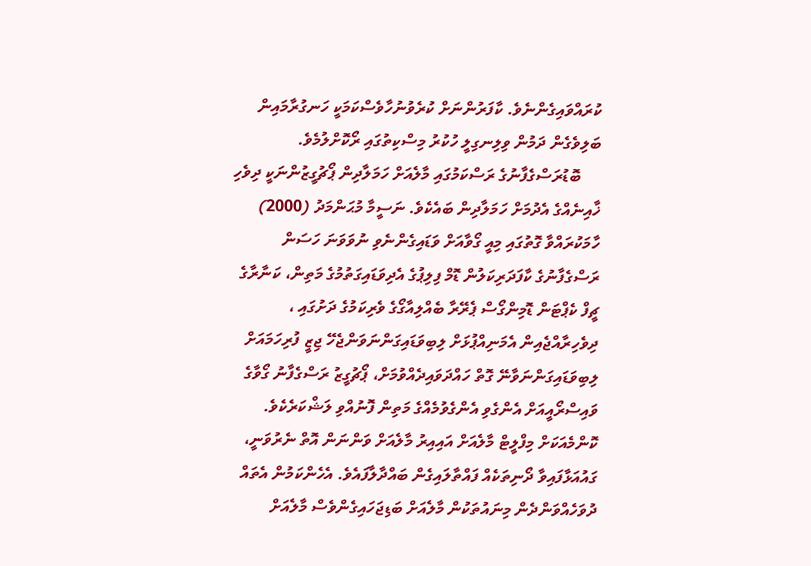ކުރައްވައިގެންނެވެ. ކާފަރުންނަށް ކުރެވުނުހާވެސްކަމަކީ ހަނގުރާމައިން ބަލިވެގެން ދަމުން ވިލިނގިލީ ހުކުރު މިސްކިތުގައި ރޯކޮށްލުމެވެ.
     ބޮޑުރަސްގެފާނުގެ ރަސްކަމުގައި މާލެއަށް ހަމަލާދިން ޕޯޗުގީޒުންނަކީ ދިވެހި ޚާއިނެއްގެ އެދުމަށް ހަމަލާދިން ބައެކެވެ. ނަސީމާ މުޙަންމަދު (2000) ހާމަކުރައްވާ ގޮތުގައި މިއީ ގޯވާއަށް ވަޑައިގެންނެވި ނުވަވަނަ ހަސަން ރަސްގެފާނުގެ ކާފަދަރިކަލުން ޑޮމް ފިލިޕުގެ އެދިވަޑައިގަތުމުގެ މަތިން، ކަނާރާގެ ޗީފް ކެޕްޓަން ޑޮމިންގޯސް ޕެރޭރާ ބެއްލިއާގޯގެ ވެރިކަމުގެ ދަށުގައި ، ދިވެހިރާއްޖެއިން އެމަނިއްޕުޅަށް ލިބިވަޑައިގަންނަވަންޖެހޭ ޖިޒީ ފުރިހަމައަށް ލިބިވަޑައިގަންނަވާނޭ ގޮތް ހައްދަވައިދެއްވުމަށް، ޕޯޗުގީޒު ރަސްގެފާނު ގޯވާގެ ވައިސްރޯއީއަށް އެންގެވި އެންގެވުމެއްގެ މަތިން ފޮނުއްވި ލަޝްކަރެކެވެ. ކޮންމެއަކަށް މިފްލީޓް މާލެއަށް އައިއިރު މާލެއަށް ވަންނަން އޮތް ނެރުވަނީ، ގައުއަޅާފައިވާ ދޯނިތަކެއް ފައްތާލައިގެން ބައްދާލާފައެވެ. އެހެންކަމުން އެތައް ދުވަހެއްވަންދެން މިނައުތަކުން މާލެއަށް ބަޑިޖަހައިގެންވެސް މާލެއަށް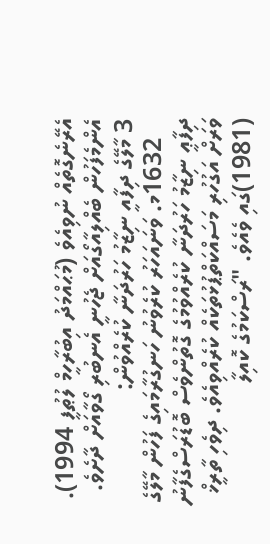އެރޭނެގޮތެއް ނުވިއެވެ (މުޙައްމަދު އިބުރާހީމް ލުޠުފީ 1994). އެންމެފަހުން ބެއްލިއާގޯއަށް ޖެހުނީ އެނބުރި ގޯވާއަށް ދާށެވެ.
3 މާލޭގެ ދިފާއީ ނިޒާމު ހަރުދަނާ ކުރެއްވުން:
   1632މ. ވަނައަހަރު ކުރެވުނު ހަނގުރާމައިގެ ފަހުން މާލޭގެ ދިފާޢީ ނިޒާމު ހަރުދަނާ ކުރެއްވުމުގެ ގޮތުންވެސް ބޮޑުރަސްގެފާނު ވަރަށް އަގުހުރި މަސައްކަތްޕުޅުތަކެއް ކުރެއްވިއެވެ. ދިވެހި ތާރީޚް (1981)ގައި ވެއެވެ. "ރަސްކަމުގެ ކޮއިލާ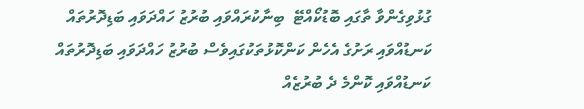ގުޅުވިގެންވާ ތާގައި ބޮޑުކޯއްޓޭ  ބިނާކުރައްވައި ބުރުޒު ހައްދަވައި ބަޑިދޮރުތައް ކަނޑުއްވައި ރަށުގެ އެހެން ކަންކޮޅުތަކުގައިވެސް ބުރުޒު ހައްދަވައި ބަޑިދޮރުތައް ކަނޑުއްވައި ކޮންމެ ދެ ބުރުޒެއް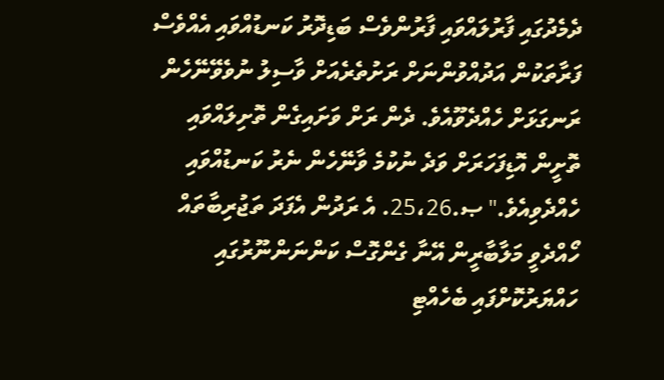ދެމެދުގައި ފާރުލައްވައި ފާރުންވެސް ބަޑިދޮރު ކަނޑުއްވައި އެއްވެސް ފަރާތަކުން އަދުއްވުންނަށް ރަށުތެރެއަށް ވާސިލު ނުވެވޭނޭހެން ރަނގަޅަށް ހެއްދެވޫއެވެ. ދެން ރަށް ވަށައިގެން ތޮށިލައްވައި ތޮށީން އޮޑިފަހަރަށް ވަދެ ނުކުމެ ވާނޭހެން ނެރު ކަނޑުއްވައި ހެއްދެވިއެވެ." ޞ.25،26. އެ ރަދުން އެފަދަ ތަޖުރިބާތައް ހޯއްދެވީ މަލާބާރީން އޭނާ ގެންގޮސް ކަންނަންނޫރުގައި ހައްޔަރުކޮށްފައި ބެހެއްޓި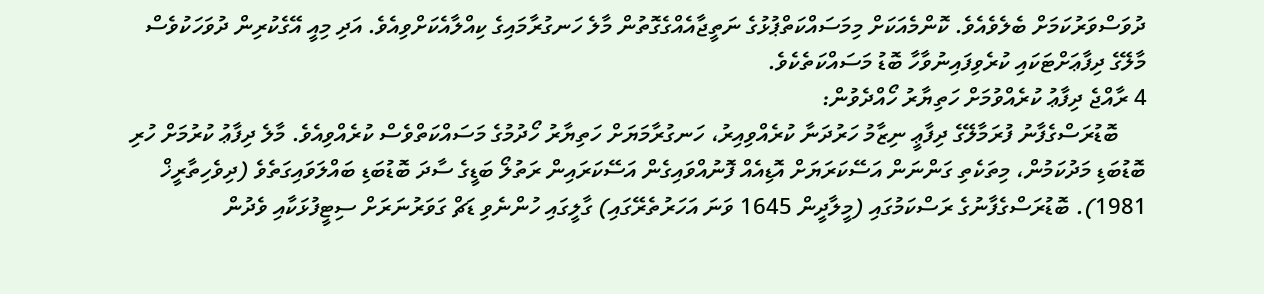ދުވަސްވަރުކަމަށް ބެލެވެއެވެ. ކޮންމެއަކަށް މިމަސައްކަތްޕުޅުގެ ނަތީޖާއެއްގެގޮތުން މާލެ ހަނގުރާމައިގެ ކިއްލާއެކަށްވިއެވެ. އަދި މިއީ އޭގެކުރިން ދުވަހަކުވެސް މާލޭގެ ދިފާޢަށްޓަކައި ކުރެވިފައިނުވާހާ ބޮޑު މަސައްކަތެކެވެ.
4 ރާއްޖެ ދިފާޢު ކުރެއްވުމަށް ހަތިޔާރު ހޯއްދެވުން:
     ބޮޑުރަސްގެފާނު ފުރަމާލޭގެ ދިފާޢީ ނިޒާމު ހަރުދަނާ ކުރެއްވިއިރު، ހަނގުރާމަޔަށް ހަތިޔާރު ހޯދުމުގެ މަސައްކަތްވެސް ކުރެއްވިއެވެ. މާލެ ދިފާޢު ކުރުމަށް ހުރި ބޮޑުބަޑި މަދުކަމުން، މިތަކެތި ގަންނަން އަސޭކަރަޔަށް އޮޑިއެއް ފޮނުއްވައިގެން އަސޭކަރައިން ރަތުލޯ ބަޑީގެ ސާދަ ބޮޑުބަޑި ބައްލަވައިގަތެވެ (ދިވެހިތާރީޚް 1981). ބޮޑުރަސްގެފާނުގެ ރަސްކަމުގައި (މީލާދީން 1645 ވަނަ އަހަރުތެރޭގައި) ގާލީގައި ހުންނެވި ޑަޗް ގަވަރުނަރަށް ސިޓީފުޅަކާއި ވެދުން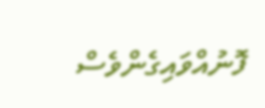ފޮނުއްވައިގެންވެސް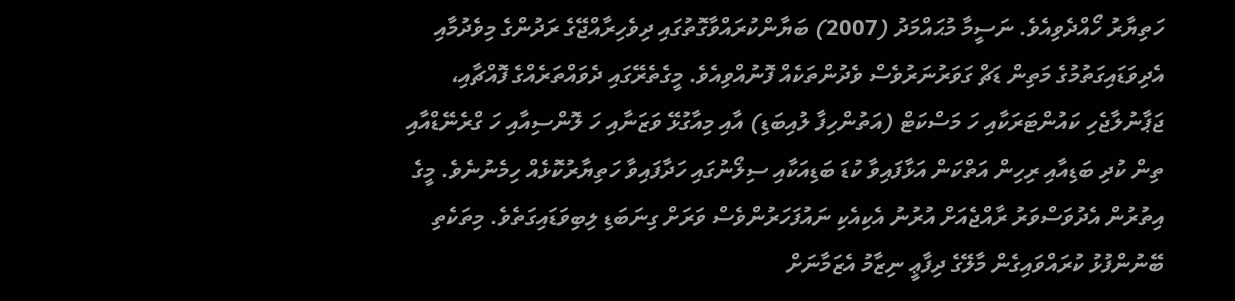ހަތިޔާރު ހޯއްދެވިއެވެ. ނަސީމާ މުޙައްމަދު (2007) ބަޔާންކުރައްވާގޮތުގައި ދިވެހިރާއްޖޭގެ ރަދުންގެ މިވެދުމާއި އެދިވަޑައިގަތުމުގެ މަތިން ޑަޗް ގަވަރުނަރުވެސް ވެދުންތަކެއް ފޮނުއްވިއެވެ. މީގެތެރޭގައި ދެވައްތަރެއްގެ ފޮއްޗާއި، ޖަޕާނުލާޖެހި ކައުންޓަރަކާއި ހަ މަސްކަޓް (އަތުންހިފާ ލުއިބަޑި) އާއި މިއާގުޅޭ ވަޒަނާއި ހަ ލޮންސިއާއި ހަ ގްރެނޭޑްއާއި ތިން ކުދި ބަޑިއާއި ރިހިން އަތްކަން އަޅާފައިވާ ކުޑަ ބަޑިއަކާއި ސިލޯނުގައި ހަދާފައިވާ ހަތިޔާރުކޮޅެއް ހިމެނުނެވެ. މީގެ އިތުރުން އެދުވަސްވަރު ރާއްޖެއަށް އުރުނު އެކިއެކި ނައުފަހަރުންވެސް ވަރަށް ގިނަބަޑި ލިބިވަޑައިގަތެވެ. މިތަކެތި ބޭނުންފުޅު ކުރައްވައިގެން މާލޭގެ ދިފާޢީ ނިޒާމު އެޒަމާނަށް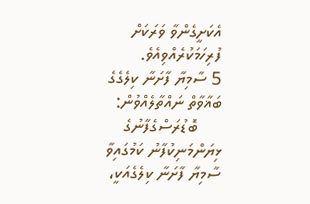އެކަށީގެންވާ ވަރަކަށް ފުރިހަމަކުރެއްވިއެވެ.
5 ސާމިޔާ ފާށަނާ ކިލެގެގެ ބަޣާވާތް ނައްތާލެއްވުން:
     ބޮޑުރަސްގެފާނުގެ ޅިޔަންމަނިކުފާނު ކަމުގައިވާ ސާމިޔާ ފާށަނާ ކިލެގެއަކީ،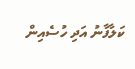ކަލާފާނު އަދި ހުސެއިން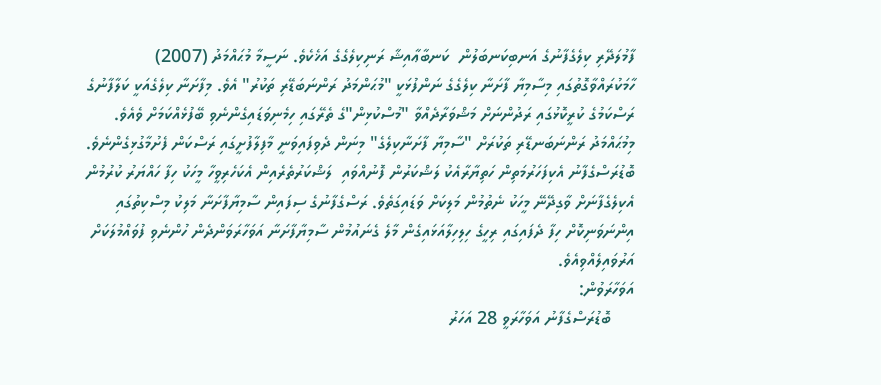ފާމުލަދޭރި ކިލެގެފާނުގެ އަނބިކަނބަލުން  ކަނބާޢާއިޝާ ރަނިކިލެގެގެ އަޚެކެވެ. ނަސީމާ މުޙައްމަދު (2007) ހާމަކުރައްވާގޮތުގައި މިސާމިޔާ ފާށަނާ ކިލެގެގެ ނަންފުޅަކީ "މުޙަންމަދު ރަންނަބަޑޭރި ތަކުރު" އެވެ. މިފާށަނާ ކިލެގެއަކީ ކަލާފާނުގެ ރަސްކަމުގެ ކުރީކޮޅުގައި ރަދުންނަށް މަޝްވަރާދެއްވާ "މުސްކުޅިން"ގެ ތެރޭގައި ހިމެނިވަޑައިގެންނެވި ބޭފުޅެއްކަމަށް ވެއެވެ. މިމުޙައްމަދު ރަންނަބަނޑޭރި ތަކުރަށް "ސާމިޔާ ފާށަނާކިލެގެ" މިނަން ދެވިފައިވަނީ މާފިލާފުށީގައި ރަސްކަން ފެށުމާގުޅިގެންނެވެ. ބޮޑުރަސްގެފާނު އެކިފަހަރުމަތިން ހަތިޔާރާއެކު ލަޝްކަރުން ފޮނުއްވައި  ލަޝްކަރުތެރެއިން އެކަހެރިވީހާ މީހަކު ހިފާ ހައްޔަރު ކުރުމުން އެކިލެގެފާނަށް ވާގިދޭނޭ މީހަކު ނެތުމުން މަލިކަށް ވަޑައިގަތެވެ. ރަސްގެފާނުގެ ސިފައިން ސާމިޔާފާށަނާ މަލިކު މިސްކިތުގައި އިންނަވަނިކޮށް ހިފާ ދެފައިގައި ރިހީގެ ހިލިހިލާއަޅައިގެން މާލެ ގެނައުމުން ސާމިޔާފާށަނާ އަވަހާރަވަންދެން ހުންނެވި ފުވައްމުލަކަށް އަރުވައިލެއްވިއެވެ.
އަވަހާރަވުން:
     ބޮޑުރަސްގެފާނު އަވަހާރަވީ 28 އަހަރު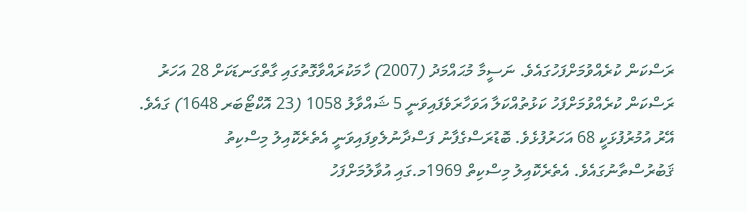ރަސްކަން ކުރެއްވުމަށްފަހުގައެވެ. ނަސީމާ މުޙައްމަދު (2007) ހާމަކުރައްވާގޮތުގައި ގާތްގަނޑަކަށް 28 އަހަރު ރަސްކަން ކުރެއްވުމަށްފަހު ކަޅުތުއްކަލާ އަވަހާރަވެފައިވަނީ 5 ޝައްވާލު 1058 (23 އޮކްޓޯބަރ 1648) ގައެވެ. އޭރު އުމުރުފުޅަކީ 68 އަހަރުފުޅެވެ. ބޮޑުރަސްގެފާނު ފަސްދާނުލެވިފައިވަނީ އެތެރެކޮއިލު މިސްކިތު ޤަބުރުސްތާނުގައެވެ. އެތެރެކޮއިލު މިސްކިތް 1969މ.ގައި އުވާލުމަށްފަހު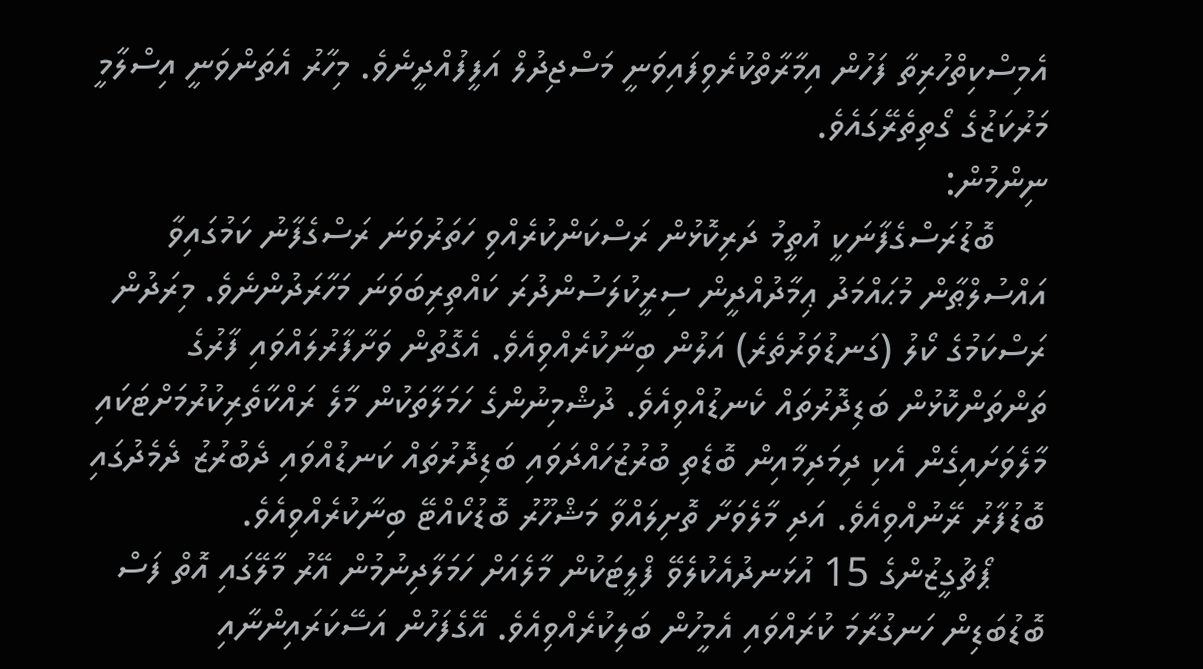އެމިސްކިތްހުރިތާ ފަހުން އިމާރާތްކުރެވިފައިވަނީ މަސްޖިދުލް އަފީފުއްދީނެވެ. މިހާރު އެތަންވަނީ އިސްލާމީ މަރުކަޒުގެ ގޯތިތެރޭގައެވެ.
ނިންމުން:
     ބޮޑުރަސްގެފާނަކީ އުތީމު ދަރިކޮޅުން ރަސްކަންކުރެއްވި ހަތަރުވަނަ ރަސްގެފާނު ކަމުގައިވާ އައްސުލްޠާން މުޙައްމަދު ޢިމާދުއްދީން ސިރީކުލަސުންދުރަ ކައްތިރިބަވަނަ މަހާރަދުންނެވެ. މިރަދުން ރަސްކަމުގެ ކޯލު (ގަނޑުވަރުތެރެ) އަލުން ބިނާކުރެއްވިއެވެ. އެގޮތުން ވަށާފާރުލައްވައި ފާރުގެ ތަންތަންކޮޅުން ބަޑިދޮރުތައް ކެނޑުއްވިއެވެ. ދުޝްމިނުންގެ ހަމަލާތަކުން މާލެ ރައްކާތެރިކުރުމަށްޓަކައި މާލެވަށައިގެން އެކި ދިމަދިމާއިން ބޮޑެތި ބުރުޒުހައްދަވައި ބަޑިދޮރުތައް ކަނޑުއްވައި ދެބުރުޒު ދެމެދުގައި ބޮޑުފާރު ރޭނުއްވިއެވެ. އަދި މާލެވަށާ ތޮށިލައްވާ މަޝްހޫރު ބޮޑުކޯއްޓޭ ބިނާކުރެއްވިއެވެ.
     ޕޯޗުގީޒުންގެ 15 އުޅަނދުއެކުލެވޭ ފްލީޓަކުން މާލެއަށް ހަމަލާދިނުމުން އޭރު މާލޭގައި އޮތް ފަސް ބޮޑުބަޑިން ހަނގުރާމަ ކުރައްވައި އެމީހުން ބަލިކުރެއްވިއެވެ. އޭގެފަހުން އަސޭކަރައިންނާއި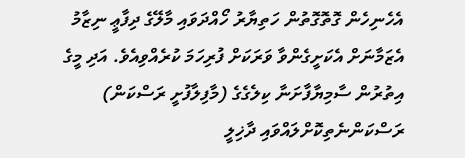އެހެނިހެން ގޮތޮގޮތުން ހަތިޔާރު ހޯއްދަވައި މާލޭގެ ދިފާޢީ ނިޒާމު އެޒަމާނަށް އެކަށީގެންވާ ވަރަކަށް ފުރިހަމަ ކުރެއްވިއެވެ. އަދި މީގެ އިތުރުން ސާމިޔާފާށަނާ ކިލެގެގެ (މާފިލާފުށީ ރަސްކަން) ރަސްކަންނެތިކޮށްލައްވައި ދާޚިލީ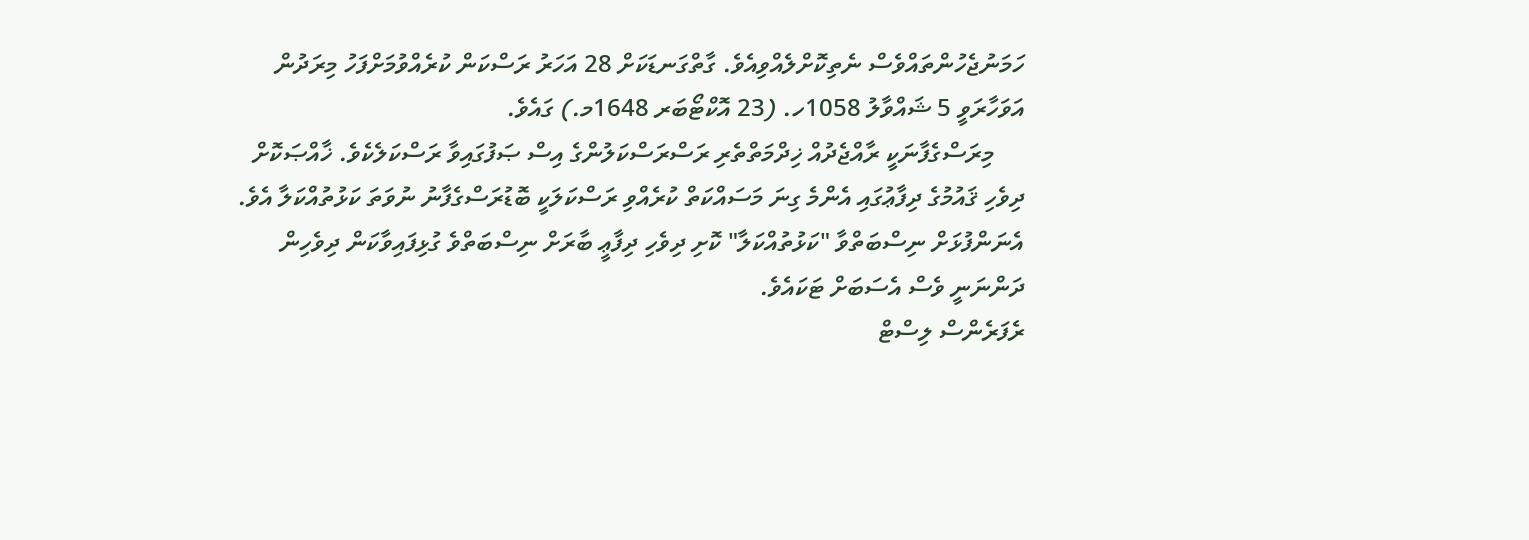ހަމަނުޖެހުންތައްވެސް ނެތިކޮށްލެއްވިއެވެ. ގާތްގަނޑަކަށް 28 އަހަރު ރަސްކަން ކުރެއްވުމަށްފަހު މިރަދުން އަވަހާރަވީ 5 ޝައްވާލު 1058ހ. (23 އޮކްޓޯބަރ 1648މ.) ގައެވެ.
     މިރަސްގެފާނަކީ ރާއްޖެދުއް ޚިދްމަތްތެރި ރަސްރަސްކަލުންގެ އިސް ޞަފުގައިވާ ރަސްކަލެކެވެ. ޚާއްޞަކޮށް ދިވެހި ޤައުމުގެ ދިފާޢުގައި އެންމެ ގިނަ މަސައްކަތް ކުރެއްވި ރަސްކަލަކީ ބޮޑުރަސްގެފާނު ނުވަތަ ކަޅުތުއްކަލާ އެވެ. އެނަންފުޅަށް ނިސްބަތްވާ "ކަޅުތުއްކަލާ" ކޮށި ދިވެހި ދިފާޢީ ބާރަށް ނިސްބަތްވެ ގުޅިފައިވާކަން ދިވެހިން ދަންނަނީ ވެސް އެސަބަށް ޓަކައެވެ.
ރެފަރެންސް ލިސްޓް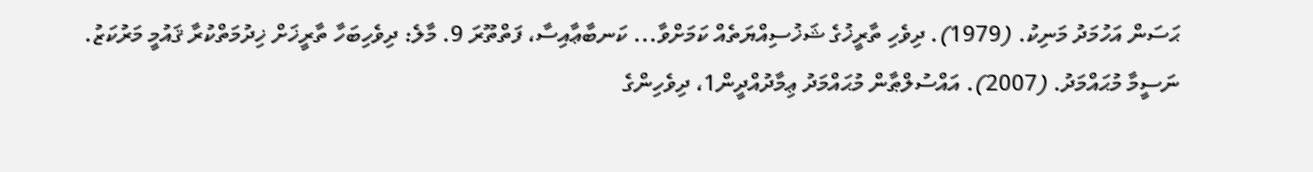ޙަސަން އަހުމަދު މަނިކު. (1979). ދިވެހި ތާރީޚުގެ ޝަޚުސިއްޔަތެއް ކަމަށްވާ... ކަނބާޢާއިސާ، ފަތްތޫރަ 9. މާލެ: ދިވެހިބަހާ ތާރީޚަށް ޚިދުމަތްކުރާ ޤައުމީ މަރުކަޒު.
ނަސީމާ މުޙައްމަދު. (2007). އައްސުލްޠާން މުޙައްމަދު ޢިމާދުއްދީން1، ދިވެހިންގެ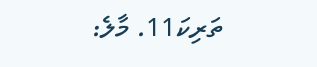ތަރިކަ11. މާލެ: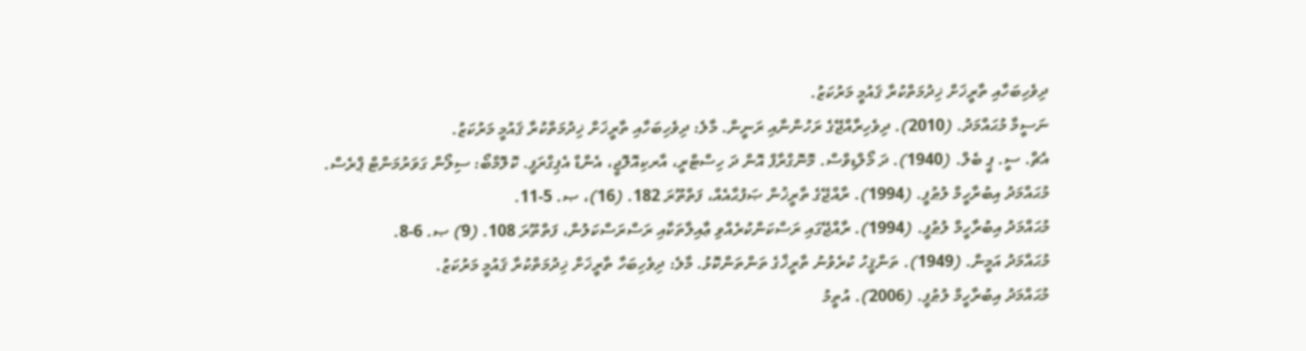ދިވެހިބަހާއި ތާރީޚަށް ޚިދުމަތްކުރާ ޤައުމީ މަރުކަޒު.
ނަސީމާ މުޙައްމަދު. (2010). ދިވެހިރާއްޖޭގެ ރަހުންނާއި ރަނީން. މާލެ: ދިވެހިބަހާއި ތާރީޚަށް ޚިދުމަތްކުރާ ޤައުމީ މަރުކަޒު.
އެޗް. ސީ. ޕީ ބެލް. (1940). ދަ މޯލްޑިވްސް. މޮނޮގްރާފް އޮން ދަ ހިސްޓްރީ، އާރކިއޮލޮޖީ، އެންޑް އެޕިގްރަފީ. ކޮލޮމްބޯ: ސިލޯން ގަވަރުމަންޓް ޕްރެސް.
މުޙައްމަދު އިބުރާހީމް ލުޠުފީ. (1994). ރާއްޖޭގެ ތާރީޚުން ޞަފުޙާއެއް، ފަތްތޫރަ 182. (16)، ޞ. 5-11.
މުޙައްމަދު އިބުރާހީމް ލުޠުފީ. (1994). ރާއްޖޭގައި ރަސްކަންކުރެއްވި ޢާއިލާތަކާއި ރަސްރަސްކަލުން، ފަތްތޫރަ 108. (9) ޞ. 6-8.
މުޙައްމަދު އަމީން. (1949). ތަންޤީހު ކުރެވުނު ތާރީޚްގެ ތަންތަންކޮޅު. މާލެ: ދިވެހިބަހާ ތާރީޚަށް ޚިދުމަތްކުރާ ޤައުމީ މަރުކަޒު.
މުޙައްމަދު އިބުރާހީމް ލުޠުފީ. (2006). އުތީމު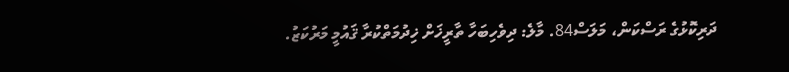ދަރިކޮޅުގެ ރަސްކަން، މަލަސް84. މާލެ: ދިވެހިބަހާ ތާރީޚަށް ޚިދުމަތްކުރާ ޤައުމީ މަރުކަޒު.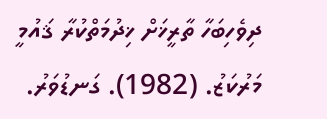ދިވެހިބަހާ ތާރީޚަށް ޚިދުމަތްކުރާ ޤައުމީ މަރުކަޒު. (1982). ގަނޑުވަރު.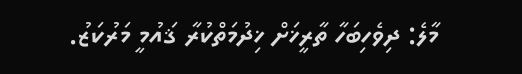މާލެ: ދިވެހިބަހާ ތާރީޚަށް ޚިދުމަތްކުރާ ޤައުމީ މަރުކަޒު.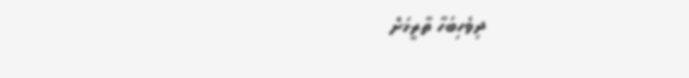ދިވެހިބަހާ ތާރީޚަށް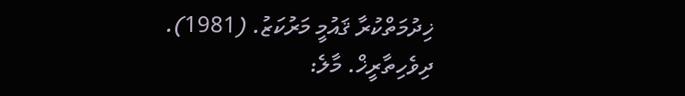ޚިދުމަތްކުރާ ޤައުމީ މަރުކަޒު. (1981). ދިވެހިތާރީޚް. މާލެ: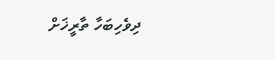ދިވެހިބަހާ ތާރީޚަށް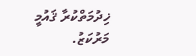ޚިދުމަތްކުރާ ޤައުމީ މަރުކަޒު.